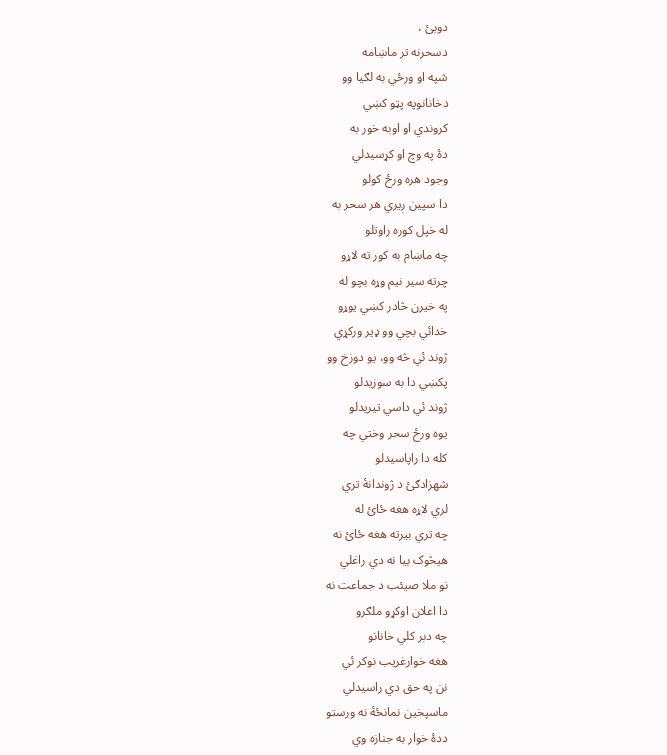دوبئ ،
دسحرنه تر ماښامه
شپه او ورځي به لګيا وو
دخانانوپه پټو کښي
کروندي او اوبه خور به
دۀ په وچ او کړسيدلي
وجود هره ورځ کولو
دا سپين ږيري هر سحر به
له خپل کوره راوتلو
چه ماښام به کور ته لاړو
چرته سير نيم وړه بچو له
په خيرن څادر کښي يوړو
خدائي بچي وو ډير ورکړي
ژوند ئي څه وو، يو دوزخ وو
پکښي دا به سوزيدلو
ژوند ئي داسي تيريدلو
يوه ورځ سحر وختي چه
کله دا راپاسيدلو
شهزادګئ د ژوندانۀ تري
لري لاړه هغه ځائ له
چه تري بيرته هغه ځائ نه
هيڅوک بيا نه دي راغلي
نو ملا صيئب د جماعت نه
دا اعلان اوکړو ملګرو
چه دبر کلي خانانو
هغه خوارغريب نوکر ئي
نن په حق دي راسيدلي
ماسپخين نمانځۀ نه ورستو
ددۀ خوار به جنازه وي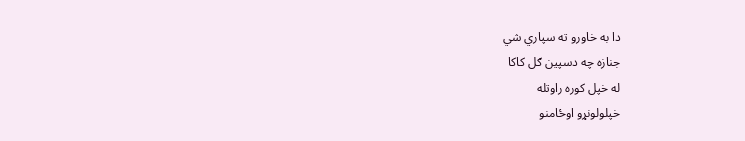دا به خاورو ته سپاري شي
جنازه چه دسپين ګل کاکا
له خپل کوره راوتله
خپلولونړو اوځامنو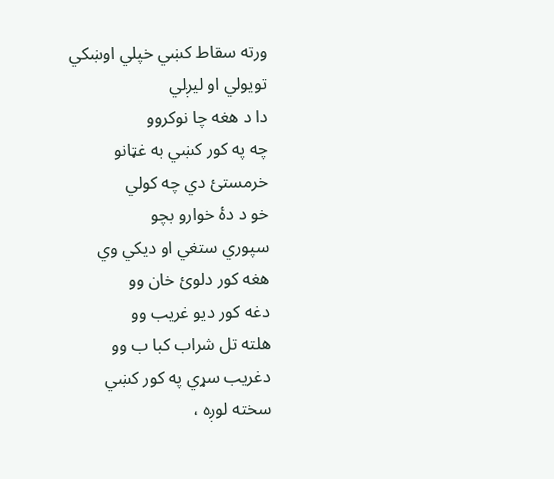ورته سقاط کښي خپلي اوښکي
تويولي او ليږلي
دا د هغه چا نوکروو
چه په کور کښي به غټانو
خرمستئ دي چه کولي
خو د دۀ خوارو بچو
سپوري ستغي او ديکي وي
هغه کور دلوئ خان وو
دغه کور ديو غريب وو
هلته تل شراب کبا ب وو
دغريب سړي په کور کښي
سخته لوږه ،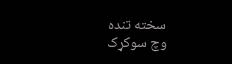سخته تنده
وچ سوکړک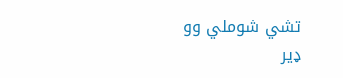تشي شوملي وو
ډير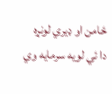ځامن او ډيري لونړه
دا ئي لويه سرمايه وي